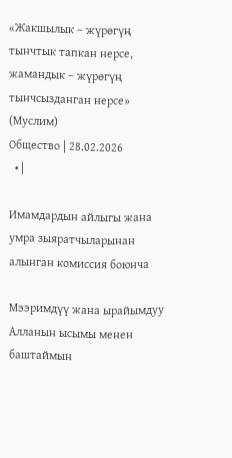«Жакшылык – жүрөгүң тынчтык тапкан нерсе,
жамандык – жүрөгүң тынчсызданган нерсе» (Муслим)
Общество | 28.02.2026
  • |

Имамдардын айлыгы жана умра зыяратчыларынан алынган комиссия боюнча

Мээримдүү жана ырайымдуу Алланын ысымы менен баштаймын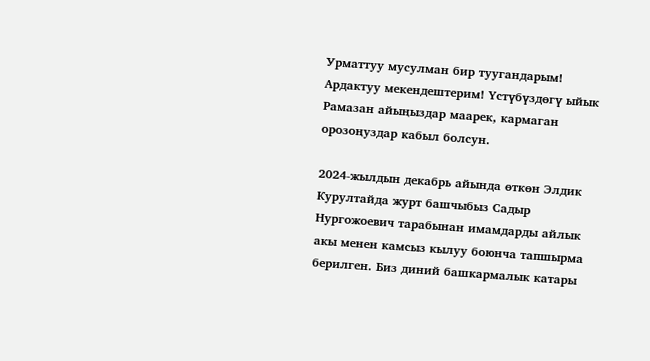Урматтуу мусулман бир туугандарым! Ардактуу мекендештерим! Үстүбүздөгү ыйык Рамазан айыңыздар маарек, кармаган орозоңуздар кабыл болсун.

2024-жылдын декабрь айында өткөн Элдик Курултайда журт башчыбыз Садыр Нургожоевич тарабынан имамдарды айлык акы менен камсыз кылуу боюнча тапшырма берилген. Биз диний башкармалык катары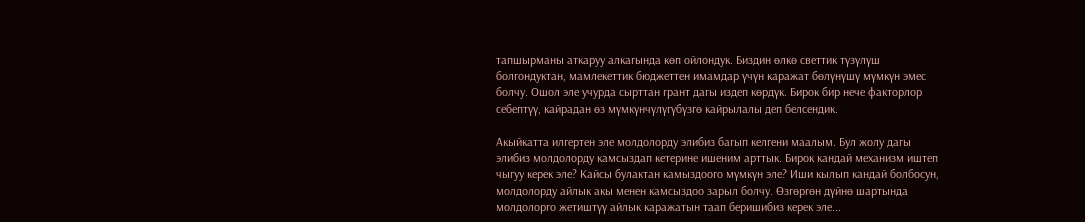тапшырманы аткаруу алкагында көп ойлондук. Биздин өлкө светтик түзүлүш болгондуктан, мамлекеттик бюджеттен имамдар үчүн каражат бөлүнүшү мүмкүн эмес болчу. Ошол эле учурда сырттан грант дагы издеп көрдүк. Бирок бир нече факторлор себептүү, кайрадан өз мүмкүнчүлүгүбүзгө кайрылалы деп белсендик.

Акыйкатта илгертен эле молдолорду элибиз багып келгени маалым. Бул жолу дагы элибиз молдолорду камсыздап кетерине ишеним арттык. Бирок кандай механизм иштеп чыгуу керек эле? Кайсы булактан камыздоого мүмкүн эле? Иши кылып кандай болбосун, молдолорду айлык акы менен камсыздоо зарыл болчу. Өзгөргөн дүйнө шартында молдолорго жетиштүү айлык каражатын таап беришибиз керек эле...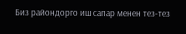Биз райондорго иш сапар менен тез-тез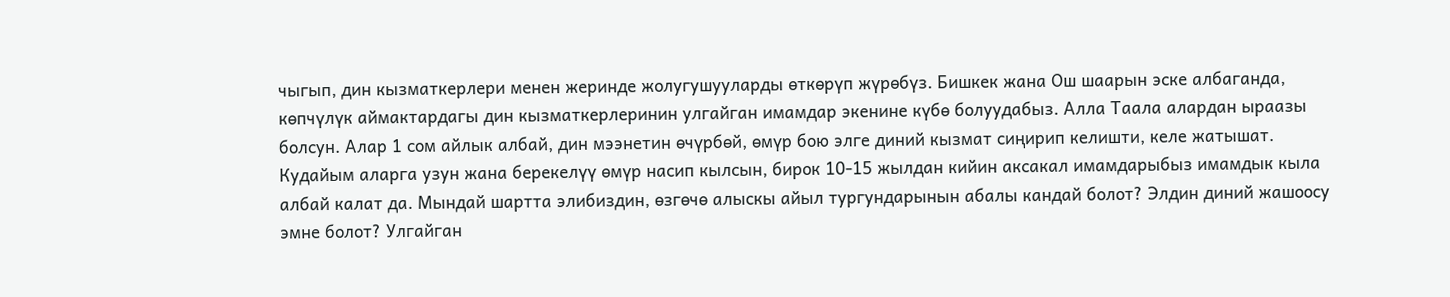чыгып, дин кызматкерлери менен жеринде жолугушууларды өткөрүп жүрөбүз. Бишкек жана Ош шаарын эске албаганда, көпчүлүк аймактардагы дин кызматкерлеринин улгайган имамдар экенине күбө болуудабыз. Алла Таала алардан ыраазы болсун. Алар 1 сом айлык албай, дин мээнетин өчүрбөй, өмүр бою элге диний кызмат сиңирип келишти, келе жатышат. Кудайым аларга узун жана берекелүү өмүр насип кылсын, бирок 10-15 жылдан кийин аксакал имамдарыбыз имамдык кыла албай калат да. Мындай шартта элибиздин, өзгөчө алыскы айыл тургундарынын абалы кандай болот? Элдин диний жашоосу эмне болот? Улгайган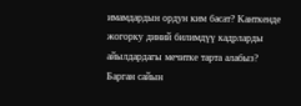имамдардын ордун ким басат? Канткенде жогорку диний билимдүү кадрларды айылдардагы мечитке тарта алабыз? Барган сайын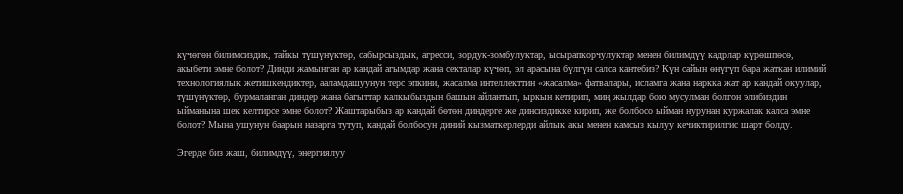күчөгөн билимсиздик, тайкы түшүнүктөр, сабырсыздык, агресси, зордук-зомбулуктар, ысырапкорчулуктар менен билимдүү кадрлар күрөшпөсө, акыбети эмне болот? Динди жамынган ар кандай агымдар жана секталар күчөп, эл арасына бүлгүн салса кантебиз? Күн сайын өнүгүп бара жаткан илимий технологиялык жетишкендиктер, ааламдашуунун терс эпкини, жасалма интеллекттин «жасалма» фатвалары, исламга жана наркка жат ар кандай окуулар, түшүнүктөр, бурмаланган диндер жана багыттар калкыбыздын башын айлантып, ыркын кетирип, миң жылдар бою мусулман болгон элибиздин ыйманына шек келтирсе эмне болот? Жаштарыбыз ар кандай бөтөн диндерге же динсиздикке кирип, же болбосо ыйман нурунан куржалак калса эмне болот? Мына ушунун баарын назарга тутуп, кандай болбосун диний кызматкерлерди айлык акы менен камсыз кылуу кечиктирилгис шарт болду.

Эгерде биз жаш, билимдүү, энергиялуу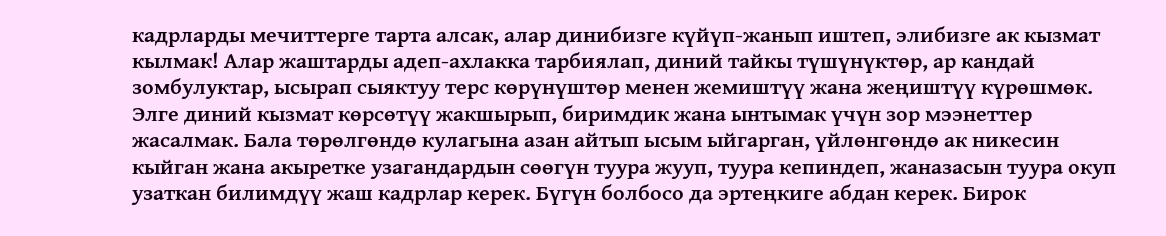кадрларды мечиттерге тарта алсак, алар динибизге күйүп-жанып иштеп, элибизге ак кызмат кылмак! Алар жаштарды адеп-ахлакка тарбиялап, диний тайкы түшүнүктөр, ар кандай зомбулуктар, ысырап сыяктуу терс көрүнүштөр менен жемиштүү жана жеңиштүү күрөшмөк. Элге диний кызмат көрсөтүү жакшырып, биримдик жана ынтымак үчүн зор мээнеттер жасалмак. Бала төрөлгөндө кулагына азан айтып ысым ыйгарган, үйлөнгөндө ак никесин кыйган жана акыретке узагандардын сөөгүн туура жууп, туура кепиндеп, жаназасын туура окуп узаткан билимдүү жаш кадрлар керек. Бүгүн болбосо да эртеңкиге абдан керек. Бирок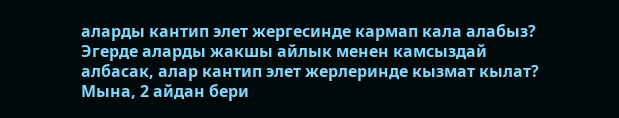аларды кантип элет жергесинде кармап кала алабыз? Эгерде аларды жакшы айлык менен камсыздай албасак, алар кантип элет жерлеринде кызмат кылат? Мына, 2 айдан бери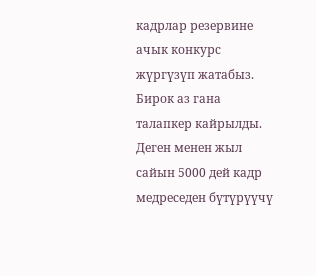кадрлар резервине ачык конкурс жүргүзүп жатабыз. Бирок аз гана талапкер кайрылды. Деген менен жыл сайын 5000 дей кадр медреседен бүтүрүүчү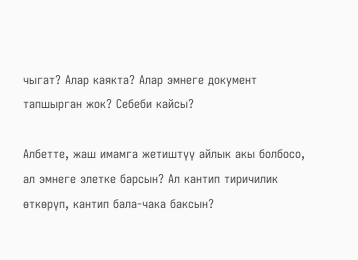чыгат? Алар каякта? Алар эмнеге документ тапшырган жок? Себеби кайсы?

Албетте, жаш имамга жетиштүү айлык акы болбосо, ал эмнеге элетке барсын? Ал кантип тиричилик өткөрүп, кантип бала-чака баксын?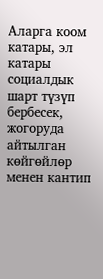Аларга коом катары, эл катары социалдык шарт түзүп бербесек, жогоруда айтылган көйгөйлөр менен кантип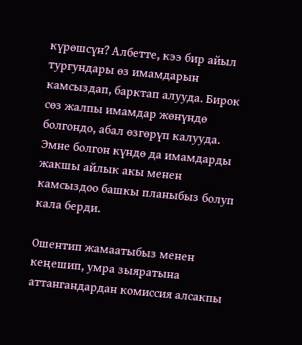күрөшсүн? Албетте, кээ бир айыл тургундары өз имамдарын камсыздап, барктап алууда. Бирок сөз жалпы имамдар жөнүндө болгондо, абал өзгөрүп калууда. Эмне болгон күндө да имамдарды жакшы айлык акы менен камсыздоо башкы планыбыз болуп кала берди.

Ошентип жамаатыбыз менен кеңешип, умра зыяратына аттангандардан комиссия алсакпы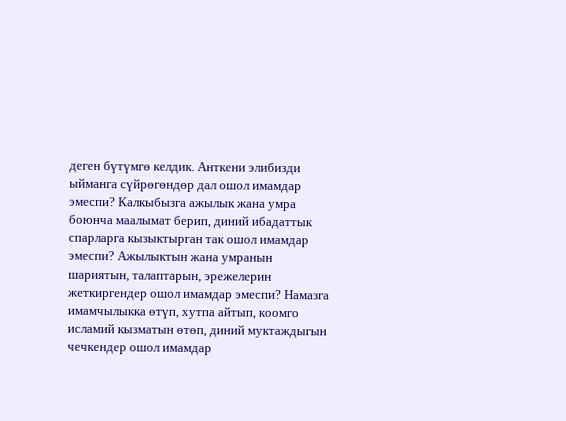деген бүтүмгө келдик. Анткени элибизди ыйманга сүйрөгөндөр дал ошол имамдар эмеспи? Калкыбызга ажылык жана умра боюнча маалымат берип, диний ибадаттык спарларга кызыктырган так ошол имамдар эмеспи? Ажылыктын жана умранын шариятын, талаптарын, эрежелерин жеткиргендер ошол имамдар эмеспи? Намазга имамчылыкка өтүп, хутпа айтып, коомго исламий кызматын өтөп, диний муктаждыгын чечкендер ошол имамдар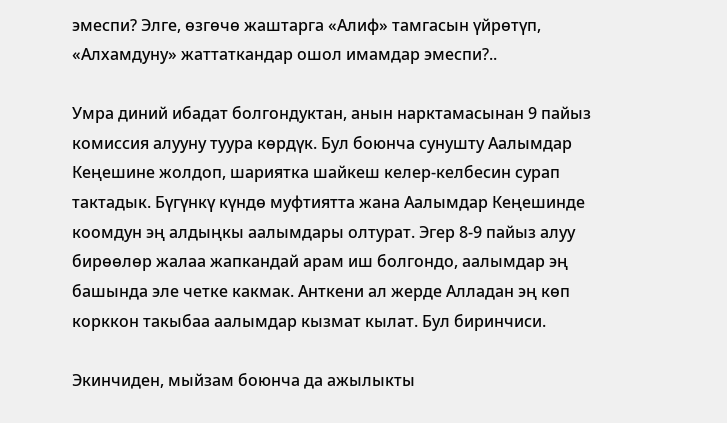эмеспи? Элге, өзгөчө жаштарга «Алиф» тамгасын үйрөтүп, «Алхамдуну» жаттаткандар ошол имамдар эмеспи?..

Умра диний ибадат болгондуктан, анын нарктамасынан 9 пайыз комиссия алууну туура көрдүк. Бул боюнча сунушту Аалымдар Кеңешине жолдоп, шариятка шайкеш келер-келбесин сурап тактадык. Бүгүнкү күндө муфтиятта жана Аалымдар Кеңешинде коомдун эң алдыңкы аалымдары олтурат. Эгер 8-9 пайыз алуу бирөөлөр жалаа жапкандай арам иш болгондо, аалымдар эң башында эле четке какмак. Анткени ал жерде Алладан эң көп корккон такыбаа аалымдар кызмат кылат. Бул биринчиси.

Экинчиден, мыйзам боюнча да ажылыкты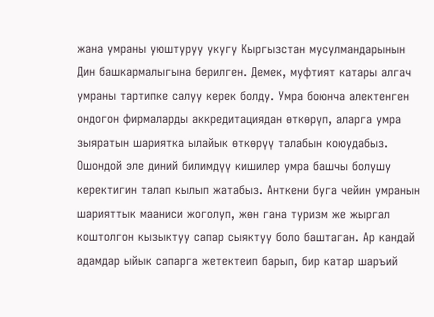жана умраны уюштуруу укугу Кыргызстан мусулмандарынын Дин башкармалыгына берилген. Демек, муфтият катары алгач умраны тартипке салуу керек болду. Умра боюнча алектенген ондогон фирмаларды аккредитациядан өткөрүп, аларга умра зыяратын шариятка ылайык өткөрүү талабын коюудабыз. Ошондой эле диний билимдүү кишилер умра башчы болушу керектигин талап кылып жатабыз. Анткени буга чейин умранын шарияттык мааниси жоголуп, жөн гана туризм же жыргал коштолгон кызыктуу сапар сыяктуу боло баштаган. Ар кандай адамдар ыйык сапарга жетектеип барып, бир катар шаръий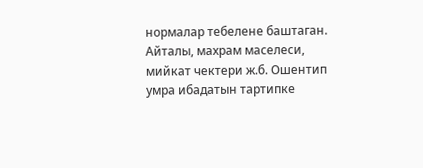нормалар тебелене баштаган. Айталы, махрам маселеси, мийкат чектери ж.б. Ошентип умра ибадатын тартипке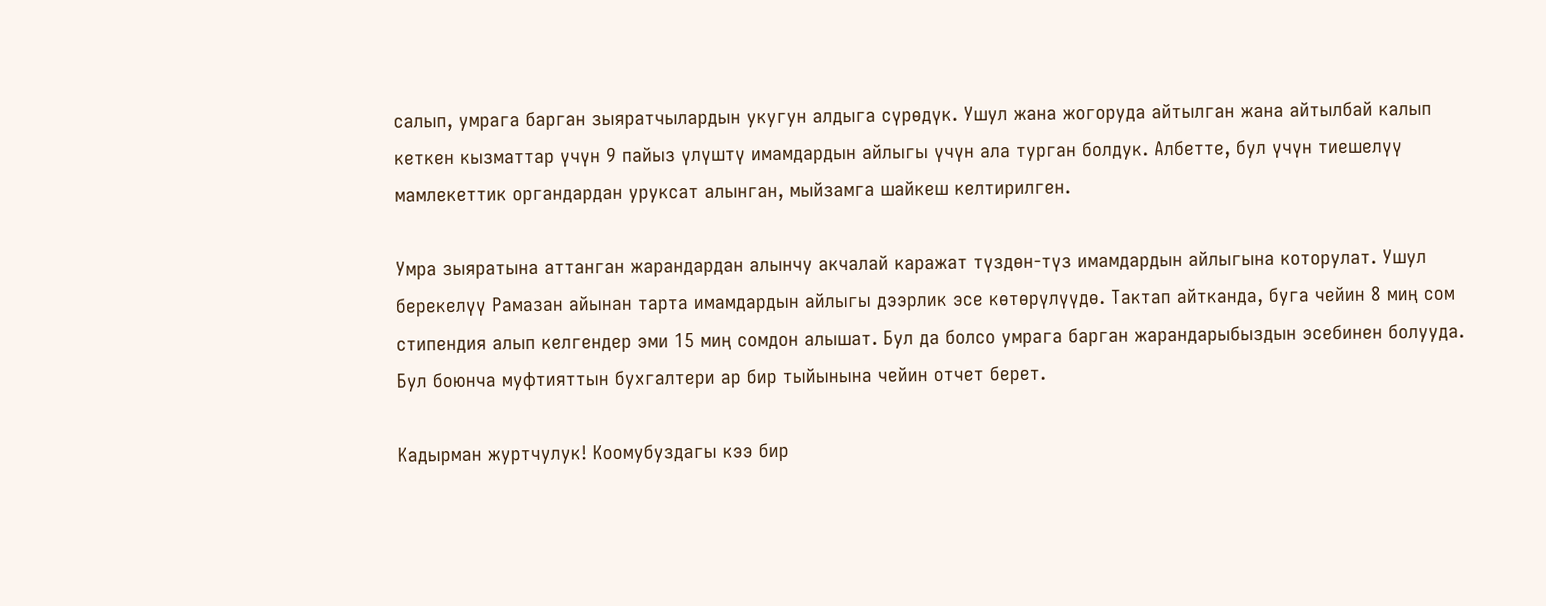салып, умрага барган зыяратчылардын укугун алдыга сүрөдүк. Ушул жана жогоруда айтылган жана айтылбай калып кеткен кызматтар үчүн 9 пайыз үлүштү имамдардын айлыгы үчүн ала турган болдук. Албетте, бул үчүн тиешелүү мамлекеттик органдардан уруксат алынган, мыйзамга шайкеш келтирилген.

Умра зыяратына аттанган жарандардан алынчу акчалай каражат түздөн-түз имамдардын айлыгына которулат. Ушул берекелүү Рамазан айынан тарта имамдардын айлыгы дээрлик эсе көтөрүлүүдө. Тактап айтканда, буга чейин 8 миң сом стипендия алып келгендер эми 15 миң сомдон алышат. Бул да болсо умрага барган жарандарыбыздын эсебинен болууда. Бул боюнча муфтияттын бухгалтери ар бир тыйынына чейин отчет берет.

Кадырман журтчулук! Коомубуздагы кээ бир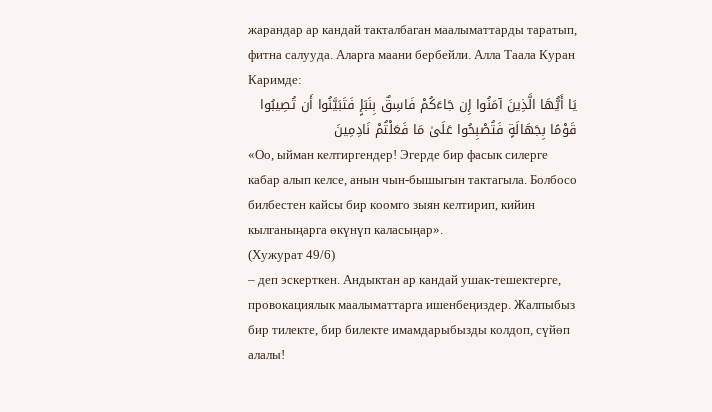жарандар ар кандай такталбаган маалыматтарды таратып, фитна салууда. Аларга маани бербейли. Алла Таала Куран Каримде:
يَا أَيُّهَا الَّذِينَ آمَنُوا إِن جَاءَكُمْ فَاسِقٌ بِنَبَإٍ فَتَبَيَّنُوا أَن تُصِيبُوا قَوْمًا بِجَهَالَةٍ فَتُصْبِحُوا عَلَىٰ مَا فَعَلْتُمْ نَادِمِينَ
«Оо, ыйман келтиргендер! Эгерде бир фасык силерге кабар алып келсе, анын чын-бышыгын тактагыла. Болбосо билбестен кайсы бир коомго зыян келтирип, кийин кылганыңарга өкүнүп каласыңар».
(Хужурат 49/6)
– деп эскерткен. Андыктан ар кандай ушак-тешектерге, провокациялык маалыматтарга ишенбеңиздер. Жалпыбыз бир тилекте, бир билекте имамдарыбызды колдоп, сүйөп алалы!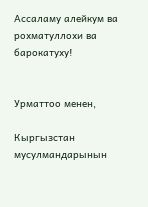Ассаламу алейкум ва рохматуллохи ва барокатуху!


Урматтоо менен,

Кыргызстан мусулмандарынын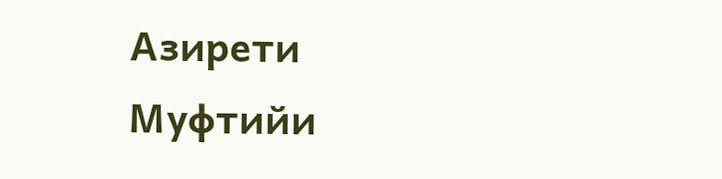Азирети Муфтийи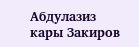Абдулазиз кары Закиров